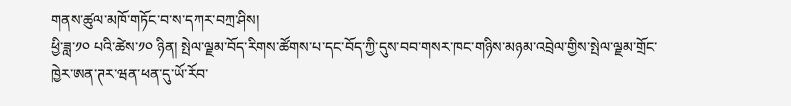གནས་ཚུལ་མཁོ་གཏོང་བ་ས་དཀར་བཀྲ་ཤིས།
ཕྱི་ཟླ་༡༠ པའི་ཚེས་༡༠ ཉིན། སྤེལ་ལྗམ་བོད་རིགས་ཚོགས་པ་དང་བོད་ཀྱི་དུས་བབ་གསར་ཁང་གཉིས་མཉམ་འབྲེལ་གྱིས་སྤེལ་ལྗམ་གྲོང་ཁྱེར་ཨན་ཊར་ཝན་ཕན་དུ་ཡོ་རོབ་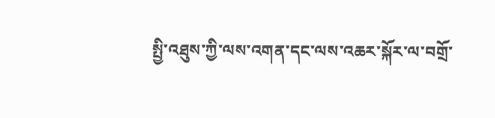སྤྱི་འཐུས་ཀྱི་ལས་འགན་དང་ལས་འཆར་སྐོར་ལ་བགྲོ་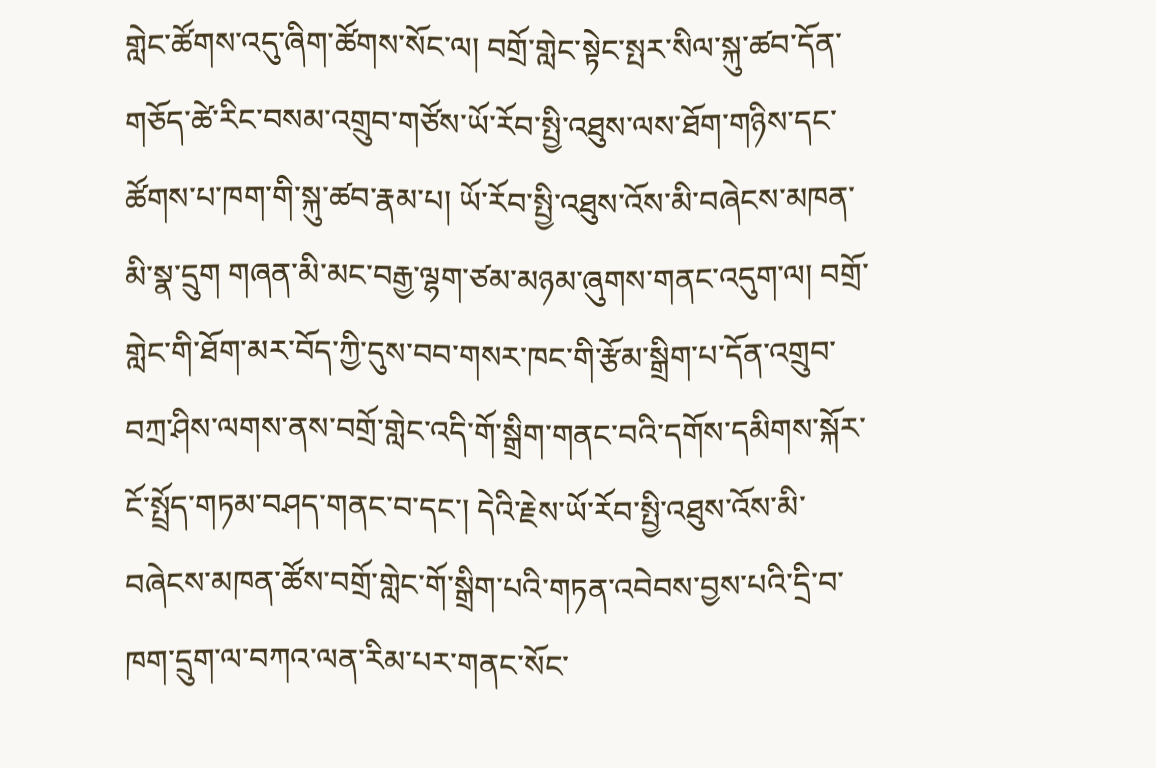གླེང་ཚོགས་འདུ་ཞིག་ཚོགས་སོང་ལ། བགྲོ་གླེང་སྟེང་སྤར་སིལ་སྐུ་ཚབ་དོན་གཅོད་ཚེ་རིང་བསམ་འགྲུབ་གཙོས་ཡོ་རོབ་སྤྱི་འཐུས་ལས་ཐོག་གཉིས་དང་ཚོགས་པ་ཁག་གི་སྐུ་ཚབ་རྣམ་པ། ཡོ་རོབ་སྤྱི་འཐུས་འོས་མི་བཞེངས་མཁན་མི་སྣ་དྲུག གཞན་མི་མང་བརྒྱ་ལྷག་ཙམ་མཉམ་ཞུགས་གནང་འདུག་ལ། བགྲོ་གླེང་གི་ཐོག་མར་བོད་ཀྱི་དུས་བབ་གསར་ཁང་གི་རྩོམ་སྒྲིག་པ་དོན་འགྲུབ་བཀྲ་ཤིས་ལགས་ནས་བགྲོ་གླེང་འདི་གོ་སྒྲིག་གནང་བའི་དགོས་དམིགས་སྐོར་ངོ་སྤྲོད་གཏམ་བཤད་གནང་བ་དང་། དེའི་རྗེས་ཡོ་རོབ་སྤྱི་འཐུས་འོས་མི་བཞེངས་མཁན་ཚོས་བགྲོ་གླེང་གོ་སྒྲིག་པའི་གཏན་འབེབས་བྱས་པའི་དྲི་བ་ཁག་དྲུག་ལ་བཀའ་ལན་རིམ་པར་གནང་སོང་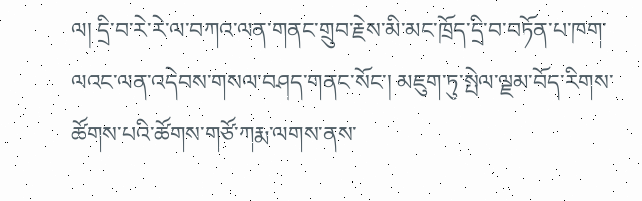ལ། དྲི་བ་རེ་རེ་ལ་བཀའ་ལན་གནང་གྲུབ་རྗེས་མི་མང་ཁྲོད་དྲི་བ་བཏོན་པ་ཁག་ལའང་ལན་འདེབས་གསལ་བཤད་གནང་སོང་། མཇུག་ཏུ་སྤེལ་ལྗམ་བོད་རིགས་ཚོགས་པའི་ཚོགས་གཙོ་ཀརྨ་ལགས་ནས་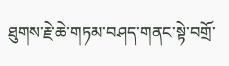ཐུགས་རྗེ་ཆེ་གཏམ་བཤད་གནང་སྟེ་བགྲོ་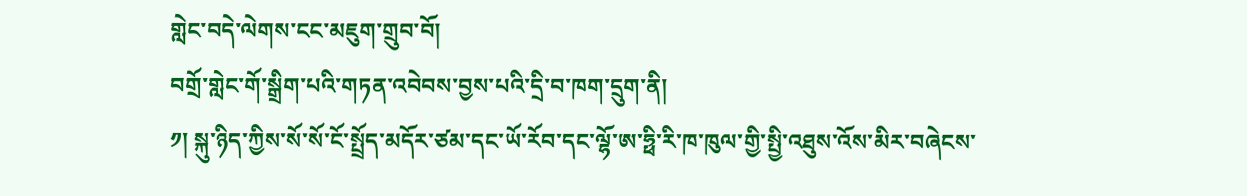གླེང་བདེ་ལེགས་ངང་མཇུག་གྲུབ་བོ།
བགྲོ་གླེང་གོ་སྒྲིག་པའི་གཏན་འབེབས་བྱས་པའི་དྲི་བ་ཁག་དྲུག་ནི།
༡། སྐུ་ཉིད་ཀྱིས་སོ་སོ་ངོ་སྤྲོད་མདོར་ཙམ་དང་ཡོ་རོབ་དང་ལྷོ་ཨ་ཧྥི་རི་ཁ་ཁུལ་གྱི་སྤྱི་འཐུས་འོས་མིར་བཞེངས་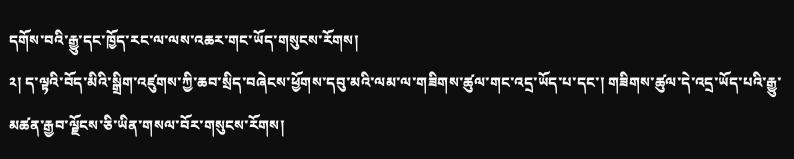དགོས་བའི་རྒྱུ་དང་ཁྱོད་རང་ལ་ལས་འཆར་གང་ཡོད་གསུངས་རོགས།
༢། ད་ལྟའི་བོད་མིའི་སྒྲིག་འཛུགས་ཀྱི་ཆབ་སྲིད་བཞེངས་ཕྱོགས་དབུ་མའི་ལམ་ལ་གཟིགས་ཚུལ་གང་འདྲ་ཡོད་པ་དང་། གཟིགས་ཚུལ་དེ་འདྲ་ཡོད་པའི་རྒྱུ་མཚན་རྒྱབ་ལྗོངས་ཅི་ཡིན་གསལ་བོར་གསུངས་རོགས།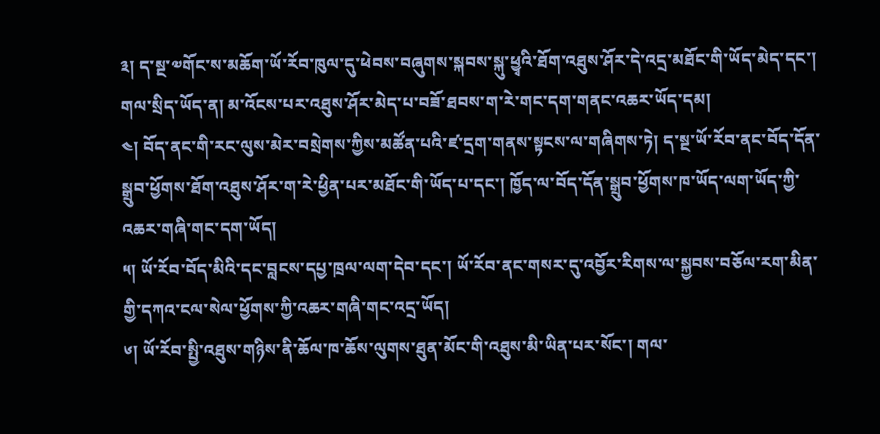༣། ད་སྔ་༧གོང་ས་མཆོག་ཡོ་རོབ་ཁུལ་དུ་ཕེབས་བཞུགས་སྐབས་སྐུ་ཕྱྭའི་ཐོག་འཐུས་ཤོར་དེ་འདྲ་མཐོང་གི་ཡོད་མེད་དང་། གལ་སྲིད་ཡོད་ན། མ་འོངས་པར་འཐུས་ཤོར་མེད་པ་བཟོ་ཐབས་ག་རེ་གང་དག་གནང་འཆར་ཡོད་དམ།
༤། བོད་ནང་གི་རང་ལུས་མེར་བསྲེགས་ཀྱིས་མཚོན་པའི་ཛ་དྲག་གནས་སྟངས་ལ་གཞིགས་ཏེ། ད་སྔ་ཡོ་རོབ་ནང་བོད་དོན་སྒྲུབ་ཕྱོགས་ཐོག་འཐུས་ཤོར་ག་རེ་ཕྱིན་པར་མཐོང་གི་ཡོད་པ་དང་། ཁྱོད་ལ་བོད་དོན་སྒྲུབ་ཕྱོགས་ཁ་ཡོད་ལག་ཡོད་ཀྱི་འཆར་གཞི་གང་དག་ཡོད།
༥། ཡོ་རོབ་བོད་མིའི་དང་བླངས་དཔྱ་ཁྲལ་ལག་དེབ་དང་། ཡོ་རོབ་ནང་གསར་དུ་འབྱོར་རིགས་ལ་སྐྱབས་བཅོལ་རག་མིན་གྱི་དཀའ་ངལ་སེལ་ཕྱོགས་ཀྱི་འཆར་གཞི་གང་འདྲ་ཡོད།
༦། ཡོ་རོབ་སྤྱི་འཐུས་གཉིས་ནི་ཆོལ་ཁ་ཆོས་ལུགས་ཐུན་མོང་གི་འཐུས་མི་ཡིན་པར་སོང་། གལ་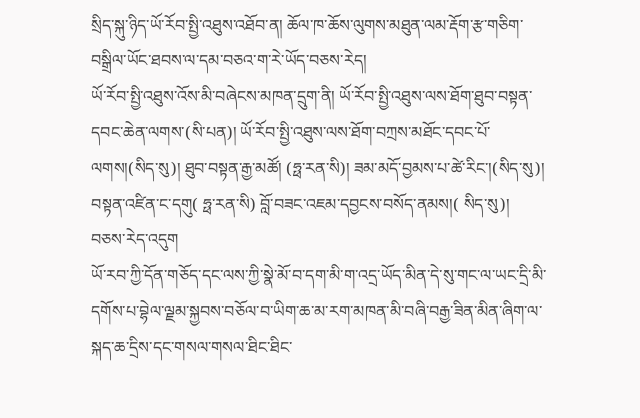སྲིད་སྐུ་ཉིད་ཡོ་རོབ་སྤྱི་འཐུས་འཐོབ་ན། ཆོལ་ཁ་ཆོས་ལུགས་མཐུན་ལམ་རྡོག་རྩ་གཅིག་བསྒྲིལ་ཡོང་ཐབས་ལ་དམ་བཅའ་ག་རེ་ཡོད་བཅས་རེད།
ཡོ་རོབ་སྤྱི་འཐུས་འོས་མི་བཞེངས་མཁན་དྲུག་ནི། ཡོ་རོབ་སྤྱི་འཐུས་ལས་ཐོག་ཐུབ་བསྟན་དབང་ཆེན་ལགས་(སི་པན)། ཡོ་རོབ་སྤྱི་འཐུས་ལས་ཐོག་བཀྲས་མཐོང་དབང་པོ་ལགས།(སིད་སུ)། ཐུབ་བསྟན་རྒྱ་མཚོ། (ཧྥ་རན་སི)། ཟམ་མདོ་བྱམས་པ་ཚེ་རིང་།(སིད་སུ)། བསྟན་འཛིན་ང་དགུ( ཧྥ་རན་སི) བློ་བཟང་འཇམ་དབྱངས་བསོད་ནམས།( སིད་སུ)། བཅས་རེད་འདུག
ཡོ་རབ་ཀྱི་དོན་གཅོད་དང་ལས་ཀྱི་སྣེ་མོ་བ་དག་མི་ག་འདྲ་ཡོད་མིན་དེ་སུ་གང་ལ་ཡང་དྲི་མི་དགོས་པ་བྷེལ་ལྗམ་སྐྱབས་བཅོལ་བ་ཡིག་ཆ་མ་རག་མཁན་མི་བཞི་བརྒྱ་ཟིན་མིན་ཞིག་ལ་སྐད་ཆ་དྲིས་དང་གསལ་གསལ་ཐིང་ཐིང་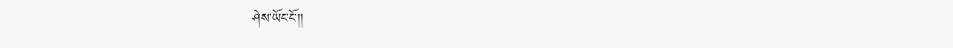ཤེས་ཡོང་ངོ་།།